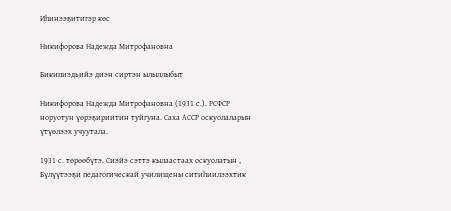Иһинээҕитигэр көс

Никифорова Надежда Митрофановна

Бикипиэдьийэ диэн сиртэн ылыллыбыт

Никифорова Надежда Митрофановна (1931 с.). РСФСР норуотун үөрэҕириитин туйгуна. Саха АССР оскуолаларын үтүөлээх учуутала.

1931 с. төрөөбүтэ. Сиэйэ сэттэ кылаастаах оскуолатын , Бүлүүтээҕи педагогическай училищены ситиһиилээхтик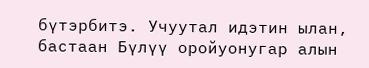бүтэрбитэ. Учуутал идэтин ылан, бастаан Бүлүү оройуонугар алын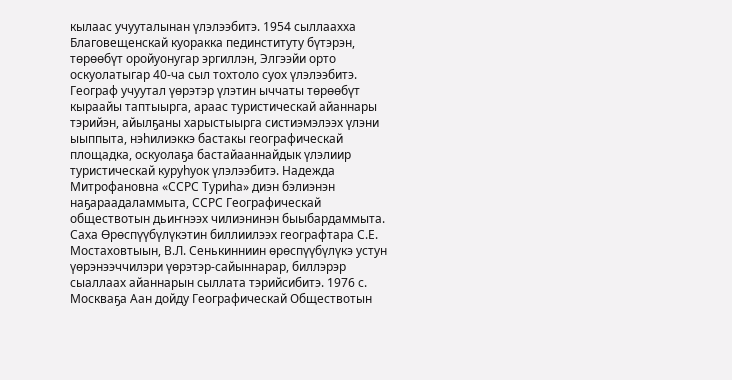кылаас учууталынан үлэлээбитэ. 1954 сыллаахха Благовещенскай куоракка пединституту бүтэрэн, төрөөбүт оройуонугар эргиллэн, Элгээйи орто оскуолатыгар 40-ча сыл тохтоло суох үлэлээбитэ. Географ учуутал үөрэтэр үлэтин ыччаты төрөөбүт кыраайы таптыырга, араас туристическай айаннары тэрийэн, айылҕаны харыстыырга систиэмэлээх үлэни ыыппыта, нэһилиэккэ бастакы географическай площадка, оскуолаҕа бастайааннайдык үлэлиир туристическай куруһуок үлэлээбитэ. Надежда Митрофановна «ССРС Туриһа» диэн бэлиэнэн наҕараадаламмыта, ССРС Географическай обществотын дьиҥнээх чилиэнинэн быыбардаммыта. Саха Өрөспүүбүлүкэтин биллиилээх географтара С.Е. Мостаховтыын, В.Л. Сенькинниин өрөспүүбүлүкэ устун үөрэнээччилэри үөрэтэр-сайыннарар, биллэрэр сыаллаах айаннарын сыллата тэрийсибитэ. 1976 с. Москваҕа Аан дойду Географическай Обществотын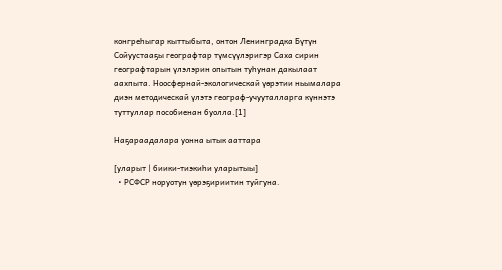конгреһыгар кыттыбыта, онтон Ленинградка Бүтүн Сойуустааҕы географтар түмсүүлэригэр Саха сирин географтарын үлэлэрин опытын туһунан дакылаат аахпыта. Ноосфернай-экологическай үөрэтии ньымалара диэн методическай үлэтэ географ-учууталларга күннэтэ туттуллар пособиенан буолла.[1]

Наҕараадалара уонна ытык ааттара

[уларыт | биики-тиэкиһи уларытыы]
  • РСФСР норуотун үөрэҕириитин туйгуна.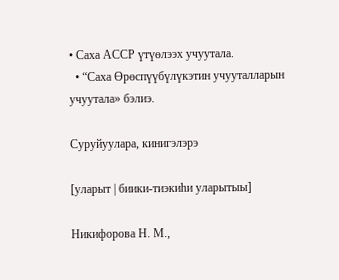• Саха АССР үтүөлээх учуутала.
  • “Саха Өрөспүүбүлүкэтин учууталларын учуутала» бэлиэ.

Суруйуулара, кинигэлэрэ

[уларыт | биики-тиэкиһи уларытыы]

Никифорова Н. М.,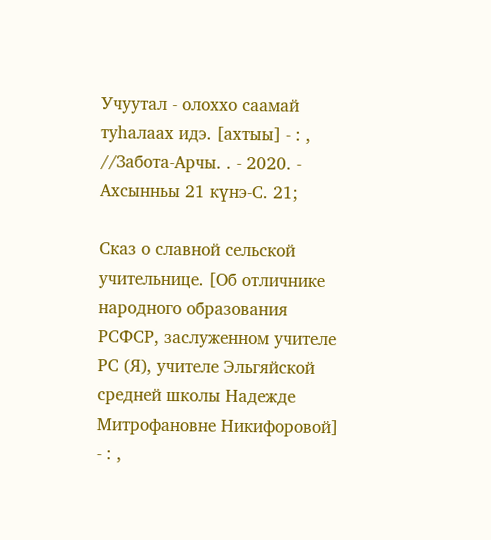Учуутал - олоххо саамай туһалаах идэ. [ахтыы] - : , //Забота-Арчы. . - 2020. - Ахсынньы 21 күнэ-С. 21;

Сказ о славной сельской учительнице. [Об отличнике народного образования РСФСР, заслуженном учителе РС (Я), учителе Эльгяйской средней школы Надежде Митрофановне Никифоровой] - : ,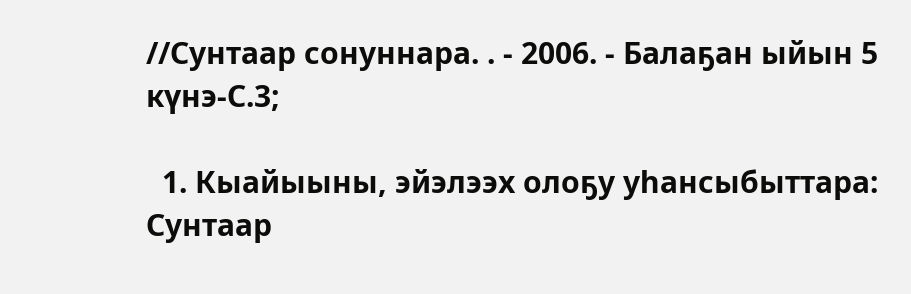//Сунтаар сонуннара. . - 2006. - Балаҕан ыйын 5 күнэ-С.3;

  1. Кыайыыны, эйэлээх олоҕу уһансыбыттара: Сунтаар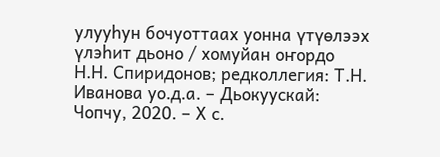улууһун бочуоттаах уонна үтүөлээх үлэһит дьоно / хомуйан оҥордо Н.Н. Спиридонов; редколлегия: Т.Н. Иванова уо.д.а. – Дьокуускай: Чопчу, 2020. – Х с.